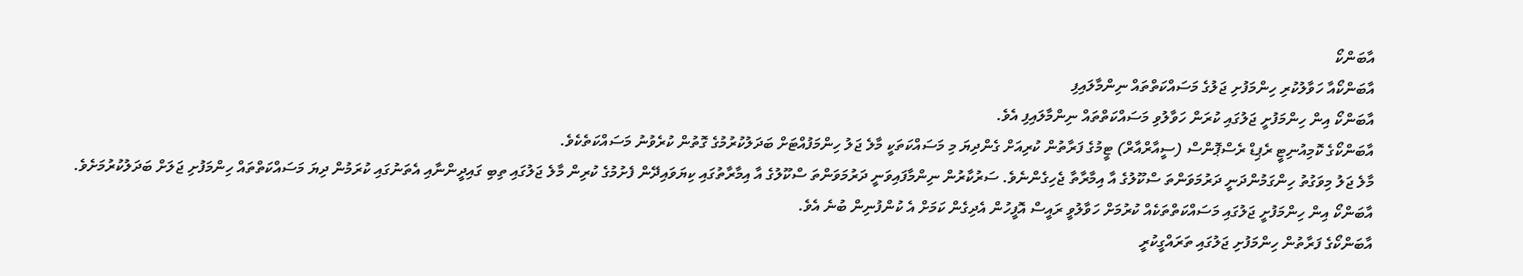އާބަންކޯ
އާބަންކޯއާ ހަވާލުކުރި ހިންމަފުށި ޖަލުގެ މަސައްކަތްތައް ނިންމާލައިފި
އާބަންކޯ އިން ހިންމަފުށީ ޖަލުގައި ކުރަން ހަވާލުވި މަސައްކަތްތައް ނިންމާލައިފި އެވެ.
އާބަންކޯގެ ކޮމިއުނިޓީ ރެޕިޑް ރެސްޕޮންސް (ސީއާރްއާރް) ޓީމުގެ ފަރާތުން ކުރިއަށް ގެންދިޔަ މި މަސައްކަތަކީ މާލެ ޖަލު ހިންމަފުއްޓަށް ބަދަލުކުރުމުގެ ގޮތުން ކުރެވުނު މަސައްކަތެކެވެ.
މާލެ ޖަލު މިވަގުތު ހިންގަމުންދަނީ ދަރުމަވަންތަ ސްކޫލުގެ އާ އިމާރާތާ ޖެހިގެންނެވެ. ސަރުކާރުން ނިންމާފައިވަނީ ދަރުމަވަންތަ ސްކޫލުގެ އާ އިމާރާތުގައި ކިޔަވައިދޭން ފެށުމުގެ ކުރިން މާލެ ޖަލުގައި ތިބި ގައިދީންނާއި އެތަނުގައި ކުރަމުން ދިޔަ މަސައްކަތްތައް ހިންމަފުށި ޖަލަށް ބަދަލުކުރުމަށެވެ.
އާބަންކޯ އިން ހިންމަފުށީ ޖަލުގައި މަސައްކަތްތަކެއް ކުރުމަށް ހަވާލުވީ ރައީސް އޮފީހުން އެދިގެން ކަމަށް އެ ކުންފުނިން ބުނެ އެވެ.
އާބަންކޯގެ ފަރާތުން ހިންމަފުށި ޖަލުގައި ތަރައްގީކުރީ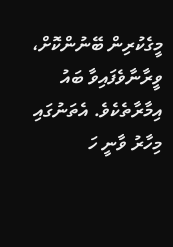މީގެކުރިން ބޭނުންކޮށް، ވީރާނާވެފައިވާ ބައު އިމާރާތެކެވެ. އެތަނުގައި މިހާރު ވާނީ ހަ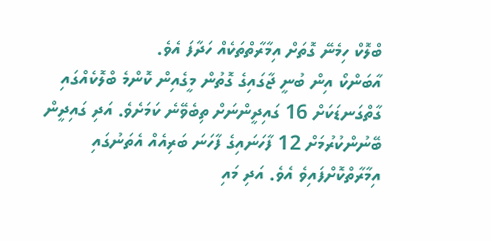ބްލޮކް ހިމެނޭ ގޮތަށް އިމާރާތްތަކެއް ހަދާފަ އެވެ.
އާބަންކޯ އިން ބުނީ ޖާގައިގެ ގޮތުން މީގެއިން ކޮންމެ ބްލޮކެއްގައި ގާތްގަނޑަކަށް 16 ގައިދީންނަށް ތިބެވޭނެ ކަމަށެވެ. އަދި ގައިދީން ބޭނުންކުރުމަށް 12 ފާހަނައިގެ ފާހަނަ ބަރިއެއް އެތަނުގައި އިމާރާތްކޮށްފައިވެ އެވެ. އަދި މައި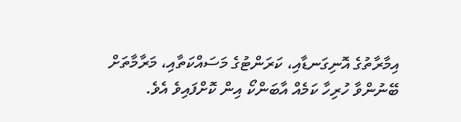އިމާރާތުގެ އޮނިގަނޑާއި، ކަރަންޓުގެ މަސައްކަތާއި، މަރާމާތަށް ބޭނުންވާ ހުރިހާ ކަމެއް އާބަންކޯ އިން ކޮށްފައިވެ އެވެ.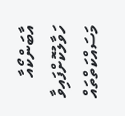އާބަންކޯއާ ހަވާލުކޮށްފައިވާ މަސައްކަތްތައް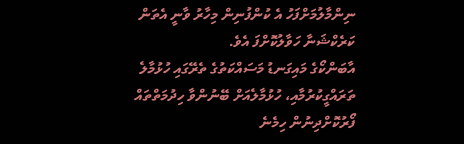ނިންމާލުމަށްފަހު އެ ކުންފުނިން މިހާރު ވާނީ އެތަން ކަރެކްޝަނާ ހަވާލުކޮށްފަ އެވެ.
އާބަންކޯގެ މައިގަނޑު މަސައްކަތުގެ ތެރޭގައި ހުޅުމާލެ ތަރައްގީކުރުމާއި، ހުޅުމާލެއަށް ބޭނުންވާ ހިދުމަތްތައް ފޯރުކޮށްދިނުން ހިމެނެ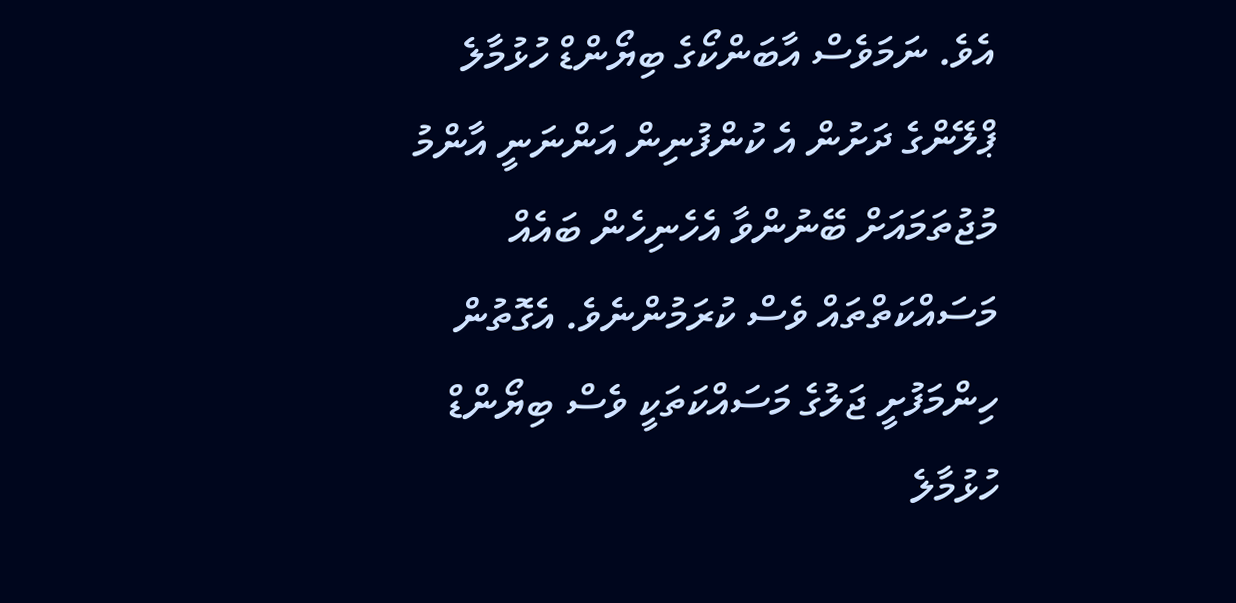އެވެ. ނަމަވެސް އާބަންކޯގެ ބިޔޯންޑް ހުޅުމާލެ ޕްލޭންގެ ދަށުން އެ ކުންފުނިން އަންނަނީ އާންމު މުޖުތަމައަށް ބޭނުންވާ އެހެނިހެން ބައެއް މަސައްކަތްތައް ވެސް ކުރަމުންނެވެ. އެގޮތުން ހިންމަފުށީ ޖަލުގެ މަސައްކަތަކީ ވެސް ބިޔޯންޑް ހުޅުމާލެ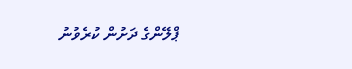ޕްލޭންގެ ދަށުން ކުރެވުނު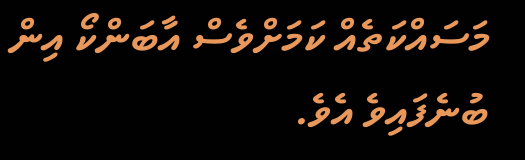މަސައްކަތެއް ކަމަށްވެސް އާބަންކޯ އިން ބުނެފައިވެ އެވެ.